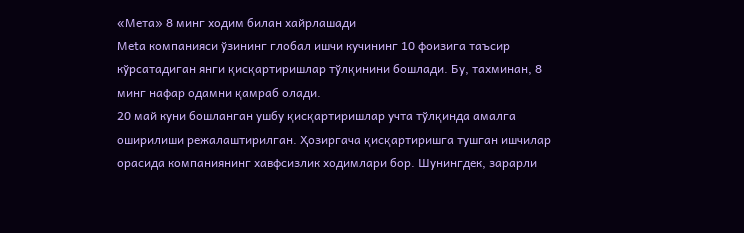«Мета» 8 минг ходим билан хайрлашади
Меtа компанияси ўзининг глобал ишчи кучининг 10 фоизига таъсир кўрсатадиган янги қисқартиришлар тўлқинини бошлади. Бу, тахминан, 8 минг нафар одамни қамраб олади.
20 май куни бошланган ушбу қисқартиришлар учта тўлқинда амалга оширилиши режалаштирилган. Ҳозиргача қисқартиришга тушган ишчилар орасида компаниянинг хавфсизлик ходимлари бор. Шунингдек, зарарли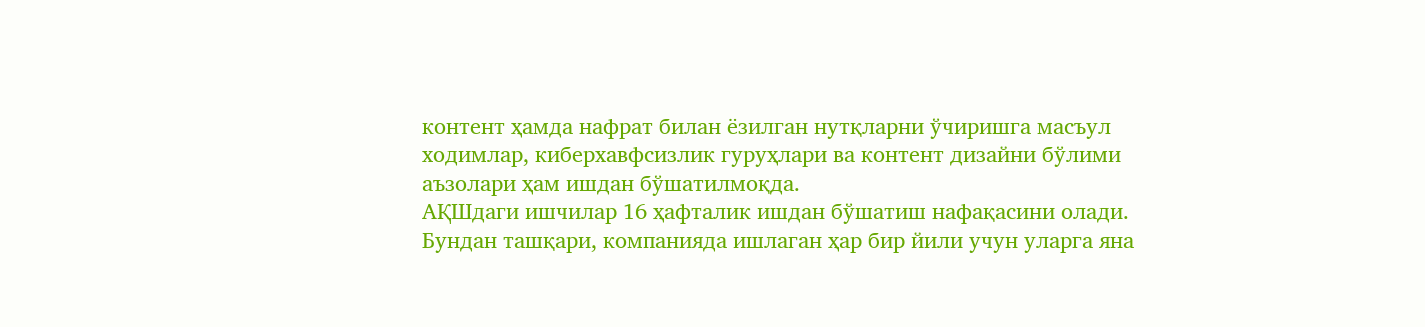контент ҳамда нафрат билан ёзилган нутқларни ўчиришга масъул ходимлар, киберхавфсизлик гуруҳлари ва контент дизайни бўлими аъзолари ҳам ишдан бўшатилмоқда.
АҚШдаги ишчилар 16 ҳафталик ишдан бўшатиш нафақасини олади. Бундан ташқари, компанияда ишлаган ҳар бир йили учун уларга яна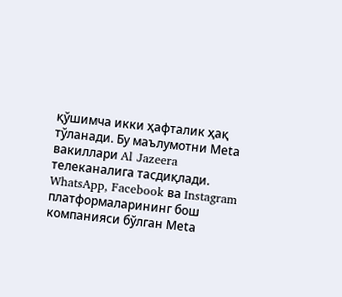қўшимча икки ҳафталик ҳақ тўланади. Бу маълумотни Меtа вакиллари Al Jazeera телеканалига тасдиқлади.
WhatsApp, Facebook ва Instagram платформаларининг бош компанияси бўлган Меtа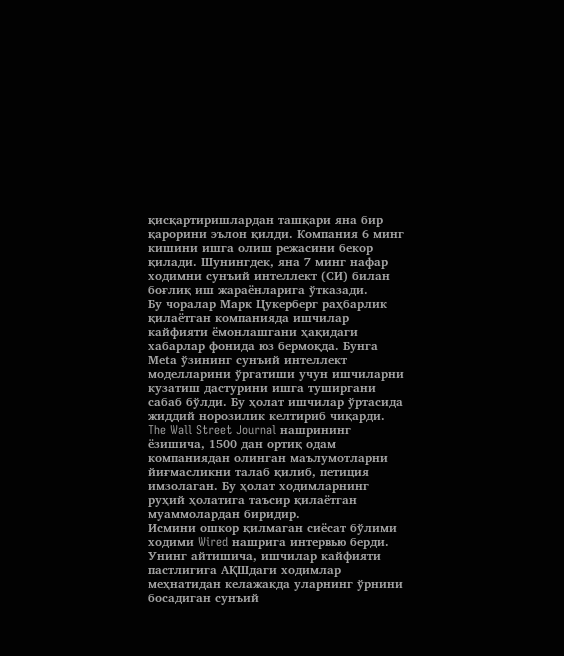қисқартиришлардан ташқари яна бир қарорини эълон қилди. Компания 6 минг кишини ишга олиш режасини бекор қилади. Шунингдек, яна 7 минг нафар ходимни сунъий интеллект (СИ) билан боғлиқ иш жараёнларига ўтказади.
Бу чоралар Марк Цукерберг раҳбарлик қилаётган компанияда ишчилар кайфияти ёмонлашгани ҳақидаги хабарлар фонида юз бермоқда. Бунга Меtа ўзининг сунъий интеллект моделларини ўргатиши учун ишчиларни кузатиш дастурини ишга туширгани сабаб бўлди. Бу ҳолат ишчилар ўртасида жиддий норозилик келтириб чиқарди.
The Wall Street Journal нашрининг ёзишича, 1500 дан ортиқ одам компаниядан олинган маълумотларни йиғмасликни талаб қилиб, петиция имзолаган. Бу ҳолат ходимларнинг руҳий ҳолатига таъсир қилаётган муаммолардан биридир.
Исмини ошкор қилмаган сиёсат бўлими ходими Wired нашрига интервью берди. Унинг айтишича, ишчилар кайфияти пастлигига АҚШдаги ходимлар меҳнатидан келажакда уларнинг ўрнини босадиган сунъий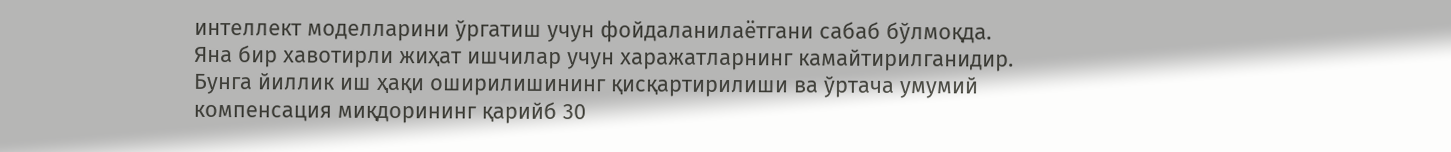интеллект моделларини ўргатиш учун фойдаланилаётгани сабаб бўлмоқда.
Яна бир хавотирли жиҳат ишчилар учун харажатларнинг камайтирилганидир. Бунга йиллик иш ҳақи оширилишининг қисқартирилиши ва ўртача умумий компенсация миқдорининг қарийб 30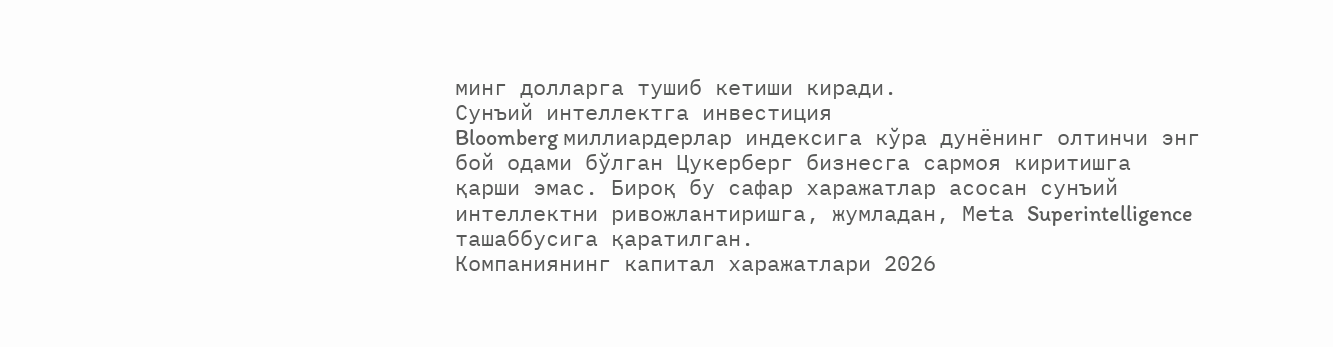минг долларга тушиб кетиши киради.
Сунъий интеллектга инвестиция
Bloomberg миллиардерлар индексига кўра дунёнинг олтинчи энг бой одами бўлган Цукерберг бизнесга сармоя киритишга қарши эмас. Бироқ бу сафар харажатлар асосан сунъий интеллектни ривожлантиришга, жумладан, Меtа Superintelligence ташаббусига қаратилган.
Компаниянинг капитал харажатлари 2026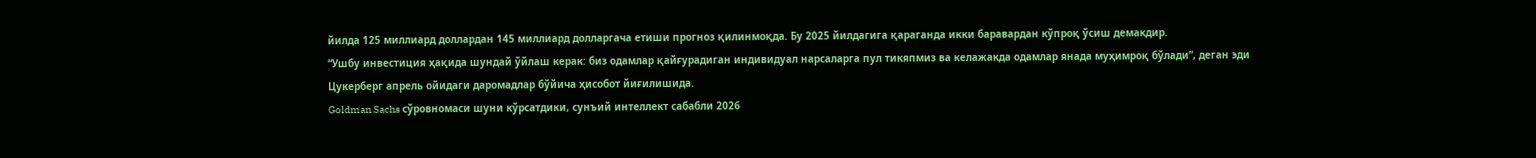йилда 125 миллиард доллардан 145 миллиард долларгача етиши прогноз қилинмоқда. Бу 2025 йилдагига қараганда икки баравардан кўпроқ ўсиш демакдир.
“Ушбу инвестиция ҳақида шундай ўйлаш керак: биз одамлар қайғурадиган индивидуал нарсаларга пул тикяпмиз ва келажакда одамлар янада муҳимроқ бўлади”, деган эди Цукерберг апрель ойидаги даромадлар бўйича ҳисобот йиғилишида.
Goldman Sachs сўровномаси шуни кўрсатдики, сунъий интеллект сабабли 2026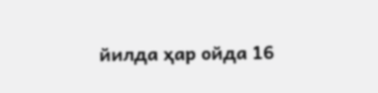йилда ҳар ойда 16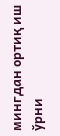мингдан ортиқ иш ўрни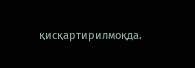қисқартирилмоқда.